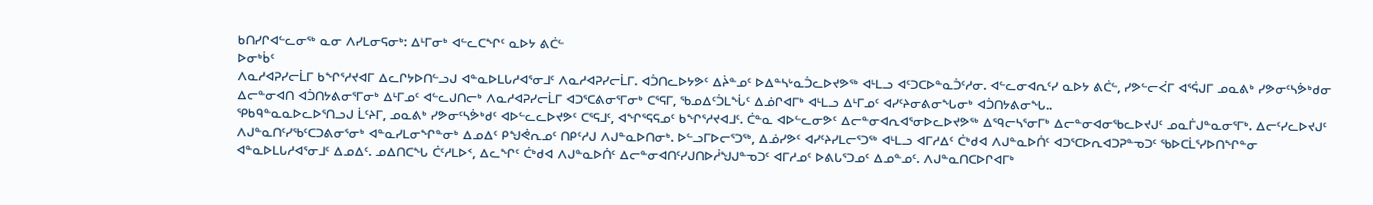ᑲᑎᓯᒋᐊᓪᓚᓂᖅ ᓇᓂ ᐱᓯᒪᓂᕋᓂᒃ: ᐃᒻᒥᓂᒃ ᐊᓪᓚᑕᖏᑦ ᓇᐅᔭ ᕕᑖᓪ
ᐅᓂᒃᑳᑦ
ᐱᓇᓱᐊᕈᓯᓕᒫᒥ ᑲᖏᕐᓱᔪᐊᒥ ᐃᓚᒋᔭᐅᑎᓪᓗᒍ ᐊᓐᓇᐅᒪᒐᓱᐊᕐᓂᒧᑦ ᐱᓇᓱᐊᕈᓯᓕᒫᒥ. ᐊᑑᑎᓚᐅᔭᕗᑦ ᐃᔩᓐᓄᑦ ᐅᐃᓐᓴᒡᓇᑑᓚᐅᔪᕗᖅ ᐊᒻᒪᓗ ᐊᑦᑐᑕᐅᓐᓇᑑᑦᓱᓂ. ᐊᓪᓚᓂᐊᕆᑦᓯ ᓇᐅᔭ ᕕᑖᓪ, ᓯᕗᓪᓕᐹᒥ ᐊᕐᕌᒍᒥ ᓄᓇᕕᒃ ᓯᕗᓂᑦᓴᕘᒃᑯᓂ ᐃᓕᓐᓂᐊᑎ ᐊᑑᑎᔭᕕᓂᕐᒥᓂᒃ ᐃᒻᒥᓄᑦ ᐊᓪᓚᒍᑎᓕᒃ ᐱᓇᓱᐊᕈᓯᓕᒫᒥ ᐊᑐᕐᑕᕕᓂᕐᒥᓂᒃ ᑕᕐᕋᒥ, ᖃᓄᐃᑦᑑᒪᖔᑦ ᐃᓅᒋᐊᒥᒃ ᐊᒻᒪᓗ ᐃᒻᒥᓄᑦ ᐊᓯᑦᔨᓂᕕᓂᖓᓂᒃ ᐊᑑᑎᔭᕕᓂᖓ..
ᕿᑲᑫᓐᓇᓇᐅᓚᐅᕐᑎᓗᒍ ᒫᑦᔨᒥ, ᓄᓇᕕᒃ ᓯᕗᓂᑦᓴᕘᒃᑯᑦ ᐊᐅᓪᓚᓚᐅᔪᕗᑦ ᑕᕐᕋᒧᑦ, ᐊᖏᕐᕋᕋᓄᑦ ᑲᖏᕐᓱᔪᐊᒧᑦ. ᑖᓐᓇ ᐊᐅᓪᓚᓂᕗᑦ ᐃᓕᓐᓂᐊᕆᐊᕐᓂᐅᓚᐅᔪᕗᖅ ᐃᙯᓕᓴᕐᓂᒥᒃ ᐃᓕᓐᓂᐊᓂᖃᓚᐅᔪᒍᑦ ᓄᓇᒦᒍᓐᓇᓂᕐᒥᒃ. ᐃᓕᑦᓯᓚᐅᔪᒍᑦ ᐱᒍᓐᓇᑎᑦᓯᖃᑦᑕᑐᕕᓂᕐᓂᒃ ᐊᓐᓇᓯᒪᓂᖏᓐᓂᒃ ᐃᓄᐃᑦ ᑭᖑᕚᕆᓄᑦ ᑎᑭᑦᓱᒍ ᐱᒍᓐᓇᐅᑎᓂᒃ. ᐅᓪᓗᒥᐅᓕᕐᑐᖅ, ᐃᓅᓯᕗᑦ ᐊᓯᑦᔨᓯᒪᓕᕐᑐᖅ ᐊᒻᒪᓗ ᐊᒥᓱᐃᑦ ᑖᒃᑯᐊ ᐱᒍᓐᓇᐅᑏᑦ ᐊᑐᕐᑕᐅᕆᐊᑐᕈᓐᓀᑐᑦ ᖃᐅᑕᒫᕐᓯᐅᑎᖏᓐᓂ ᐊᓐᓇᐅᒪᒐᓱᐊᕐᓂᒧᑦ ᐃᓄᐃᑦ. ᓄᐃᑎᑕᖓ ᑖᑦᓱᒪᐅᑉ, ᐃᓚᖏᑦ ᑖᒃᑯᐊ ᐱᒍᓐᓇᐅᑏᑦ ᐃᓕᓐᓂᐊᑎᑦᓯᒍᑎᐅᓲᖑᒍᓐᓀᑐᑦ ᐊᒥᓱᓄᑦ ᐅᕕᒐᕐᑐᓄᑦ ᐃᓄᓐᓄᑦ. ᐱᒍᓐᓇᑎᑕᐅᒋᐊᒥᒃ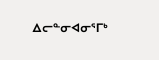ᐃᓕᓐᓂᐊᓂᕐᒥᒃ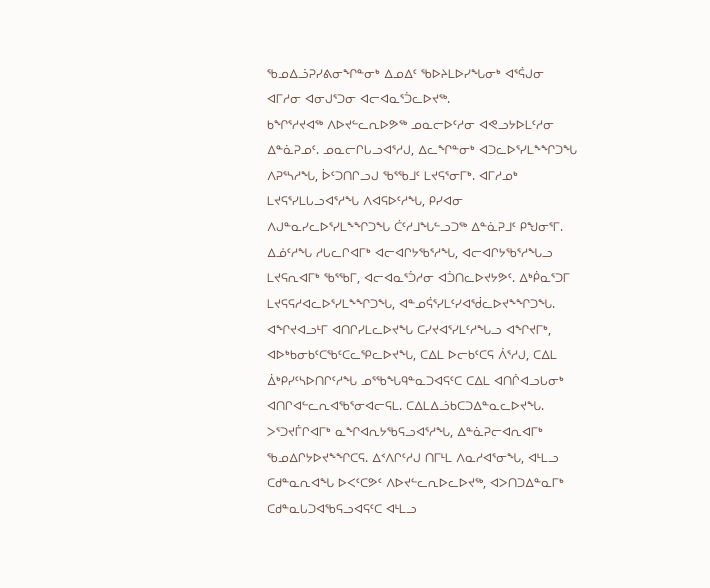ᖃᓄᐃᓘᕈᓯᕕᓂᖏᓐᓂᒃ ᐃᓄᐃᑦ ᖃᐅᔨᒪᐅᓯᖓᓂᒃ ᐊᕐᕌᒍᓂ ᐊᒥᓱᓂ ᐊᓂᒍᕐᑐᓂ ᐊᓕᐊᓇᕐᑑᓚᐅᔪᖅ.
ᑲᖏᕐᓱᔪᐊᖅ ᐱᐅᔪᓪᓚᕆᐅᕗᖅ ᓄᓇᓕᐅᑦᓱᓂ ᐊᕙᓗᔭᐅᒪᑦᓱᓂ ᐃᓐᓈᕈᓄᑦ. ᓄᓇᓕᒋᒐᓗᐊᕐᓱᒍ, ᐃᓚᖏᓐᓂᒃ ᐊᑐᓚᐅᕐᓯᒪᖕᖏᑐᖓ ᐱᕈᕐᓴᓱᖓ, ᐆᑦᑐᑎᒋᓗᒍ ᖃᕐᖃᒧᑦ ᒪᔪᕋᕐᓂᒥᒃ. ᐊᒥᓱᓄᒃ ᒪᔪᕋᕐᓯᒪᒐᓗᐊᕐᓱᖓ ᐱᐊᕋᐅᑦᓱᖓ, ᑭᓯᐊᓂ ᐱᒍᓐᓇᓯᓚᐅᕐᓯᒪᖕᖏᑐᖓ ᑖᑦᓱᒧᖓᓪᓗᑐᖅ ᐃᓐᓈᕈᒧᑦ ᑭᖑᓂᕐᒥ. ᐃᓅᑦᓱᖓ ᓱᒐᓚᒋᐊᒥᒃ ᐊᓕᐊᒋᔭᖃᕐᓱᖓ, ᐊᓕᐊᒋᔭᖃᕐᓱᖓᓗ ᒪᔪᕋᕆᐊᒥᒃ ᖃᕐᖃᒥ, ᐊᓕᐊᓇᕐᑑᓱᓂ ᐊᑑᑎᓚᐅᔪᔭᕗᑦ. ᐃᒃᑮᓇᕐᑐᒥ ᒪᔪᕋᕋᓱᐊᓚᐅᕐᓯᒪᖕᖏᑐᖓ, ᐊᓐᓄᕌᕐᓯᒪᑦᓯᐊᖂᓚᐅᔪᖕᖏᑐᖓ. ᐊᖏᔪᐊᓗᒻᒥ ᐊᑎᒋᓯᒪᓚᐅᔪᖓ ᑕᓯᔪᐊᕐᓯᒪᑦᓱᖓᓗ ᐊᖏᔪᒥᒃ, ᐊᐅᒃᑲᓂᑲᑦᑕᖃᑦᑕᓚᕿᓚᐅᔪᖓ, ᑕᐃᒪ ᐅᓕᑲᑦᑕᕋ ᐲᕐᓱᒍ, ᑕᐃᒪ ᐄᒃᑭᓯᑦᓴᐅᑎᒋᑦᓱᖓ ᓄᕐᖃᖓᑫᓐᓇᑐᐊᕋᑦᑕ ᑕᐃᒪ ᐊᑎᒌᐊᓗᒐᓂᒃ ᐊᑎᒋᐊᓪᓚᕆᐊᖃᕐᓂᐊᓕᕋᒪ. ᑕᐃᒪᐃᓘᑲᑕᑐᐃᓐᓇᓚᐅᔪᖓ.
ᐳᕐᑐᔪᒦᒋᐊᒥᒃ ᓇᖏᐊᕆᔭᖃᕋᓗᐊᕐᓱᖓ, ᐃᓐᓈᕈᓕᐊᕆᐊᒥᒃ ᖃᓄᐃᒋᔭᐅᔪᖕᖏᑕᕋ. ᐃᑉᐱᒋᑦᓱᒍ ᑎᒥᒻᒪ ᐱᓇᓱᐊᕐᓂᖓ, ᐊᒻᒪᓗ ᑕᑯᓐᓇᕆᐊᖓ ᐅᐸᑦᑕᕗᑦ ᐱᐅᔪᓪᓚᕆᐅᓚᐅᔪᖅ, ᐊᐳᑎᑐᐃᓐᓇᒥᒃ ᑕᑯᓐᓇᒐᑐᐊᖃᕋᓗᐊᕋᑦᑕ ᐊᒻᒪᓗ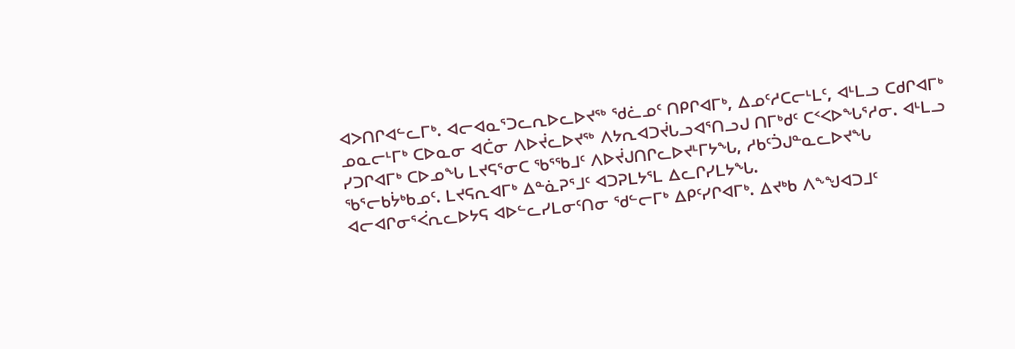ᐊᐳᑎᒋᐊᓪᓚᒥᒃ. ᐊᓕᐊᓇᕐᑐᓚᕆᐅᓚᐅᔪᖅ ᖁᓛᓄᑦ ᑎᑭᒋᐊᒥᒃ, ᐃᓄᑦᓱᑕᓕᒻᒪᑦ, ᐊᒻᒪᓗ ᑕᑯᒋᐊᒥᒃ ᓄᓇᓕᒻᒥᒃ ᑕᐅᓇᓂ ᐊᑖᓂ ᐱᐅᔫᓚᐅᔪᖅ ᐱᔭᕆᐊᑐᔫᒐᓗᐊᕐᑎᓗᒍ ᑎᒥᒃᑯᑦ ᑕᑉᐸᐅᖓᕐᓱᓂ. ᐊᒻᒪᓗ ᓯᑐᒋᐊᒥᒃ ᑕᐅᓄᖓ ᒪᔪᕋᕐᓂᑕ ᖃᕐᖃᒧᑦ ᐱᐅᔫᒍᑎᒋᓚᐅᔪᒻᒥᔭᖓ, ᓱᑲᑦᑑᒍᓐᓇᓚᐅᔪᖓ ᖃᕐᓕᑲᔮᒃᑲᓄᑦ. ᒪᔪᕋᕆᐊᒥᒃ ᐃᓐᓈᕈᕐᒧᑦ ᐊᑐᕈᒪᔭᕐᒪ ᐃᓚᒋᓯᒪᔭᖓ.
ᐊᓕᐊᒋᓂᕐᐹᕆᓚᐅᔭᕋ ᐊᐅᓪᓚᓯᒪᓂᑦᑎᓂ ᖁᓪᓕᒥᒃ ᐃᑭᑦᓯᒋᐊᒥᒃ. ᐃᔪᒃᑲ ᐱᖕᖑᐊᑐᒧᑦ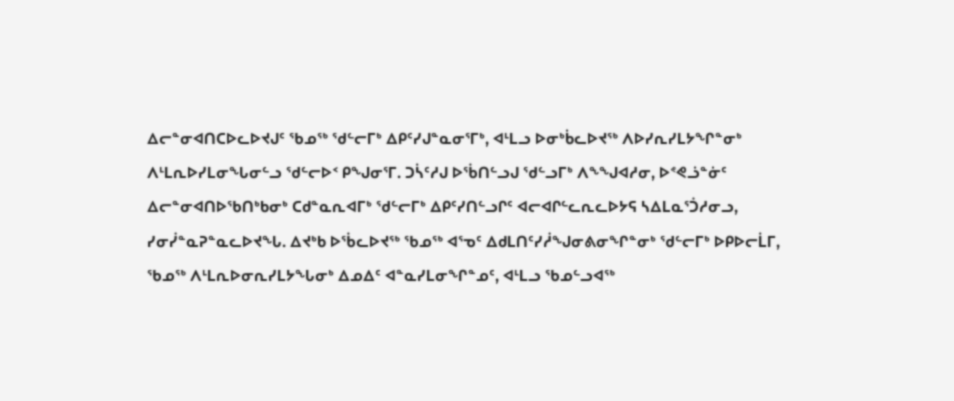ᐃᓕᓐᓂᐊᑎᑕᐅᓚᐅᔪᒍᑦ ᖃᓄᖅ ᖁᓪᓕᒥᒃ ᐃᑭᑦᓯᒍᓐᓇᓂᕐᒥᒃ, ᐊᒻᒪᓗ ᐅᓂᒃᑳᓚᐅᔪᖅ ᐱᐅᓯᕆᓯᒪᔭᖏᓐᓂᒃ ᐱᒻᒪᕆᐅᓯᒪᓂᖓᓂᓪᓗ ᖁᓪᓕᐅᑉ ᑭᖑᓂᕐᒥ. ᑐᓵᑦᓱᒍ ᐅᖄᑎᓪᓗᒍ ᖁᓪᓗᒥᒃ ᐱᖕᖑᐊᓱᓂ, ᐅᕝᕙᓘᓐᓃᑦ ᐃᓕᓐᓂᐊᑎᐅᖃᑎᒃᑲᓂᒃ ᑕᑯᓐᓇᕆᐊᒥᒃ ᖁᓪᓕᒥᒃ ᐃᑭᑦᓯᑎᓪᓗᒋᑦ ᐊᓕᐊᒋᓪᓚᕆᓚᐅᔭᕋ ᓴᐃᒪᓇᕐᑑᓱᓂᓗ, ᓯᓂᓰᓐᓇᕈᓐᓇᓚᐅᔪᖓ. ᐃᔪᒃᑲ ᐅᖄᓚᐅᔪᖅ ᖃᓄᖅ ᐊᕐᓀᑦ ᐃᑯᒪᑎᑦᓯᓲᖑᓂᕕᓂᖏᓐᓂᒃ ᖁᓪᓕᒥᒃ ᐅᑭᐅᓕᒫᒥ, ᖃᓄᖅ ᐱᒻᒪᕆᐅᓂᕆᓯᒪᔭᖓᓂᒃ ᐃᓄᐃᑦ ᐊᓐᓇᓯᒪᓂᖏᓐᓄᑦ, ᐊᒻᒪᓗ ᖃᓄᓪᓗᐊᖅ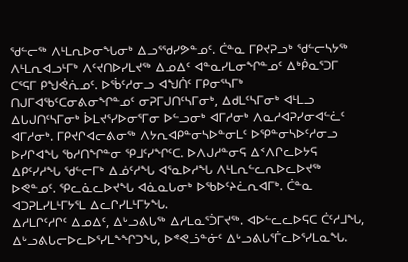ᖁᓪᓕᖅ ᐱᒻᒪᕆᐅᓂᖓᓂᒃ ᐃᓗᕐᖁᓯᕗᓐᓄᑦ. ᑖᓐᓇ ᒥᑭᔪᕈᓗᒃ ᖁᓪᓕᓴᔭᖅ ᐱᒻᒪᕆᐊᓗᒻᒥᒃ ᐱᑦᔪᑎᐅᓯᒪᔪᖅ ᐃᓄᐃᑦ ᐊᓐᓇᓯᒪᓂᖏᓐᓄᑦ ᐃᒃᑮᓇᕐᑐᒥ ᑕᕐᕋᒥ ᑭᖑᕚᕇᓄᑦ. ᐅᖄᑦᓱᓂᓗ ᐊᖑᑏᑦ ᒥᑭᓂᕐᓴᒥᒃ ᑎᒍᒥᐊᖃᑦᑕᓂᕕᓂᖏᓐᓄᑦ ᓂᕈᒥᒍᑎᑦᓴᒥᓂᒃ, ᐃᑯᒪᑦᓴᒥᓂᒃ ᐊᒻᒪᓗ ᐃᒐᒍᑎᑦᓴᒥᓂᒃ ᐆᒪᔪᕐᓯᐅᓂᕐᒥᓂ ᐅᓪᓗᓂᒃ ᐊᒥᓱᓂᒃ ᐱᓇᓱᐊᕈᓯᓂᐊᓪᓛᑦ ᐊᒥᓱᓂᒃ. ᒥᑭᔪᒋᐊᓕᕕᓂᖅ ᐱᔭᕆᐊᑭᓐᓂᓴᐅᓐᓂᒪᑦ ᐅᕿᓐᓂᓴᐅᑦᓱᓂᓗ ᐅᓯᒋᐊᖓ ᖃᓱᑎᖏᓐᓂ ᕿᒧᑦᓯᖏᑦᑕ. ᐅᐱᒍᓱᓐᓂᕋ ᐃᑉᐱᒋᓚᐅᔭᕋ ᐃᑭᑦᓯᓱᖓ ᖁᓪᓕᒥᒃ ᐃᓅᑦᓱᖓ ᐊᕐᓇᐅᓱᖓ ᐱᒻᒪᕆᓪᓚᕆᐅᓚᐅᔪᖅ ᐅᕙᓐᓄᑦ. ᕿᓚᓈᓚᐅᔪᖓ ᐊᓈᓇᒐᓂᒃ ᐅᖃᐅᑦᔨᓛᕆᐊᒥᒃ. ᑖᓐᓇ ᐊᑐᕈᒪᓯᒪᒻᒥᔭᕐᒪ ᐃᓚᒋᓯᒪᒻᒥᔭᖓ.
ᐃᓱᒪᒋᑦᓱᒋᑦ ᐃᓄᐃᑦ, ᐃᒡᓗᕕᒐᖅ ᐃᓱᒪᓇᕐᑑᒥᔪᖅ. ᐊᐅᓪᓚᓚᐅᕋᑕ ᑖᑦᓱᒧᖓ, ᐃᒡᓗᕕᒐᓕᐅᓚᐅᕐᓯᒪᖕᖏᑐᖓ, ᐅᕝᕙᓘᓐᓃᑦ ᐃᒡᓗᕕᒐᕐᒦᓚᐅᕐᓯᒪᓇᖓ.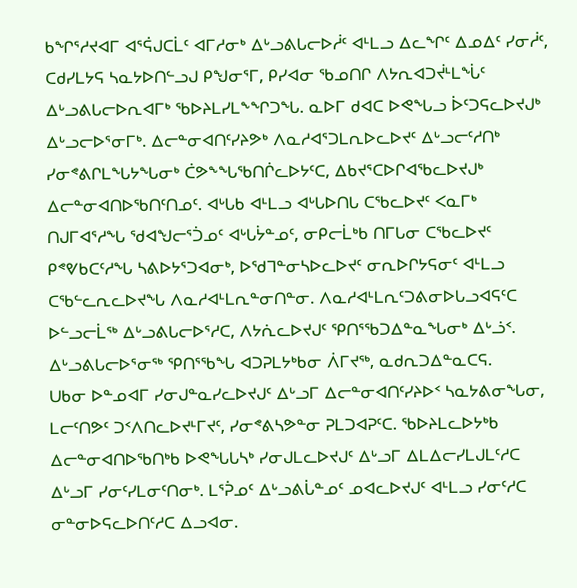ᑲᖏᕐᓱᔪᐊᒥ ᐊᕐᕌᒍᑕᒫᑦ ᐊᒥᓱᓂᒃ ᐃᒡᓗᕕᒐᓕᐅᓲᑦ ᐊᒻᒪᓗ ᐃᓚᖏᑦ ᐃᓄᐃᑦ ᓯᓂᓲᑦ, ᑕᑯᓯᒪᔭᕋ ᓴᓇᔭᐅᑎᓪᓗᒍ ᑭᖑᓂᕐᒥ, ᑭᓯᐊᓂ ᖃᓄᑎᒋ ᐱᔭᕆᐊᑐᔫᒻᒪᖔᑦ ᐃᒡᓗᕕᒐᓕᐅᕆᐊᒥᒃ ᖃᐅᔨᒪᓯᒪᖕᖏᑐᖓ. ᓇᐅᒥ ᑯᐊᑕ ᐅᕙᖓᓗ ᐆᑦᑐᕋᓚᐅᔪᒍᒃ ᐃᒡᓗᓕᐅᕐᓂᒥᒃ. ᐃᓕᓐᓂᐊᑎᑦᓯᔨᕗᒃ ᐱᓇᓱᐊᕐᑐᒪᕆᐅᓚᐅᔪᑦ ᐃᒡᓗᓕᑦᓱᑎᒃ ᓯᓂᕝᕕᒋᒪᖓᔭᖓᓂᒃ ᑖᕗᖕᖓᖃᑎᒌᓚᐅᔭᑦᑕ, ᐃᑲᔪᕐᑕᐅᒋᐊᖃᓚᐅᔪᒍᒃ ᐃᓕᓐᓂᐊᑎᐅᖃᑎᑦᑎᓄᑦ. ᐊᒡᒐᑲ ᐊᒻᒪᓗ ᐊᒡᒐᐅᑎᒐ ᑕᖃᓚᐅᔪᑦ ᐸᓇᒥᒃ ᑎᒍᒥᐊᕐᓱᖓ ᖁᐊᖑᓕᕐᑑᓄᑦ ᐊᒡᒐᔮᓐᓄᑦ, ᓂᑭᓕᒫᒃᑲ ᑎᒥᒐᓂ ᑕᖃᓚᐅᔪᑦ ᑭᕝᕓᑲᑕᑦᓱᖓ ᓴᕕᐅᔭᕐᑐᐊᓂᒃ, ᐅᖁᒣᓐᓂᓴᐅᓚᐅᔪᑦ ᓂᕆᐅᒋᔭᕋᓂᑦ ᐊᒻᒪᓗ ᑕᖃᓪᓚᕆᓚᐅᔪᖓ ᐱᓇᓱᐊᒻᒪᕆᓐᓂᑎᓐᓂ. ᐱᓇᓱᐊᒻᒪᕆᑦᑐᕕᓂᐅᒐᓗᐊᕋᑦᑕ ᐅᓪᓗᓕᒫᖅ ᐃᒡᓗᕕᒐᓕᐅᕐᓱᑕ, ᐱᔭᕇᓚᐅᔪᒍᑦ ᕿᑎᕐᖃᑐᐃᓐᓇᖓᓂᒃ ᐃᒡᓘᑉ. ᐃᒡᓗᕕᒐᓕᐅᕐᓂᖅ ᕿᑎᕐᖃᖓ ᐊᑐᕈᒪᔭᒃᑲᓂ ᐲᒥᔪᖅ, ᓇᑯᕆᑐᐃᓐᓇᑕᕋ.
ᑌᑲᓂ ᐅᓐᓄᐊᒥ ᓯᓂᒍᓐᓇᓯᓚᐅᔪᒍᑦ ᐃᒡᓗᒥ ᐃᓕᓐᓂᐊᑎᑦᓯᔨᐅᑉ ᓴᓇᔭᕕᓂᖓᓂ, ᒪᓕᑦᑎᕗᑦ ᑐᑉᐱᑎᓚᐅᔪᒻᒥᔪᑦ, ᓯᓂᕝᕕᓴᕗᓐᓂ ᕈᒪᑐᐊᕈᑦᑕ. ᖃᐅᔨᒪᓚᐅᔭᒃᑲ ᐃᓕᓐᓂᐊᑎᐅᖃᑎᒃᑲ ᐅᕙᖓᒐᓴᒃ ᓯᓂᒍᒪᓚᐅᔪᒍᑦ ᐃᒡᓗᒥ ᐃᒪᐃᓕᓯᒪᒍᒪᑦᓱᑕ ᐃᒡᓗᒥ ᓯᓂᑦᓯᒪᓂᑦᑎᓂᒃ. ᒪᕐᕉᓄᑦ ᐃᒡᓗᕕᒑᓐᓄᑦ ᓄᐊᓚᐅᔪᒍᑦ ᐊᒻᒪᓗ ᓯᓂᑦᓱᑕ ᓂᓐᓂᐅᕋᓚᐅᑎᑦᓱᑕ ᐃᓗᐊᓂ.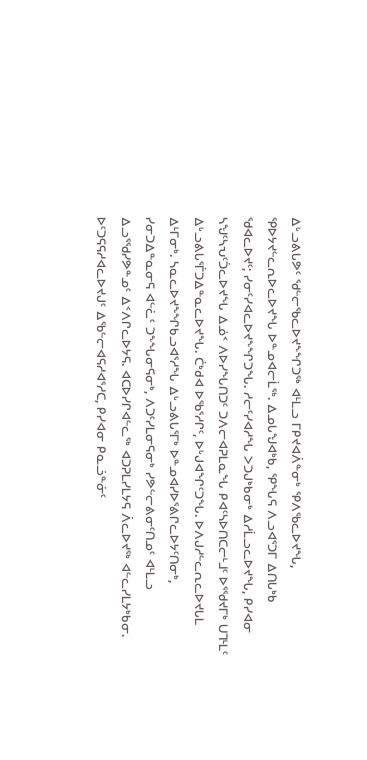ᐃᒡᓗᕕᒐᕗᑦ ᖁᓪᓕᖃᓚᐅᔪᖕᖏᑐᖅ ᐊᒻᒪᓗ ᒥᑭᔪᐊᐲᓐᓂᒃ ᕿᐱᖃᓚᐅᔪᖓ, ᕿᐅᔭᔪᓪᓚᕆᐅᓚᐅᔪᖓ ᐅᓐᓄᐊᓕᒫᖅ. ᐃᓄᒐᖑᐊᒃᑲ, ᕿᖓᕋ ᐱᓗᐊᕐᑐᒥ ᐃᑎᒐᒃᑲ ᖁᐊᓚᐅᔪᑦ; ᓯᓂᑦᓯᐊᓚᐅᔪᖕᖏᑐᖓ. ᓱᓕᑦᓯᐊᓱᖓ ᐳᑐᒍᒃᑲᓂᒃ ᐃᓱᒫᓗᓚᐅᔪᖓ, ᑭᓯᐊᓂ ᓴᖑᑦᓴᕃᑦᑑᓚᐅᔪᖓ ᐃᓅᑉ ᐱᐅᓯᖓᑎᑐᑦ ᑐᐱᓕᐊᕈᒪᓇᖓ ᑭᐊᑦᓴᐅᑎᑕᓕᒻᒧᑦ ᐅᕐᖁᔪᒥᒃ ᑌᒣᒻᒪᑦ ᐃᒡᓗᕕᒐᕐᒦᑐᐃᓐᓇᓚᐅᔪᖓ. ᑖᒃᑯᐊ ᐅᖃᕐᓱᒋᑦ, ᐅᒡᒍᐊᖏᑦᑐᖓ. ᐅᐱᒍᓱᓪᓚᕆᓚᐅᔪᒐᒪ ᐃᒻᒥᓂᒃ. ᓴᓇᓚᐅᔪᖕᖏᑲᓗᐊᕐᓱᖓ ᐃᒡᓗᕕᒐᕐᒥᒃ ᐅᓐᓄᐊᓯᐅᕐᕕᒋᓚᐅᔭᑦᑎᓂᒃ, ᓯᓂᑐᐃᓐᓇᓂᕋ ᐊᓪᓛᑦ ᑐᖕᖓᓂᕋᓂᒃ, ᐱᑐᑦᓯᒪᓂᕋᓂᒃ ᓯᕗᓪᓕᕕᓂᑦᑎᓄᑦ ᐊᒻᒪᓗ ᐃᓗᕐᖁᓯᕗᓐᓄᑦ ᐃᑉᐱᒋᓚᐅᔭᕋ. ᐊᑕᐅᓯᒋᐊᓪᓚᖅ ᐊᑐᕈᒪᓯᒪᔭᕋ ᐲᓚᐅᔪᖅ ᐊᓪᓚᓯᒪᔭᒃᑲᓂ.
ᐅᑦᑐᕋᕋᓱᐊᓚᐅᔪᒍᑦ ᐃᖃᓪᓕᐊᕋᓱᐊᕐᓱᑕ, ᑭᓯᐊᓂ ᑭᓇᓘᓐᓃᑦ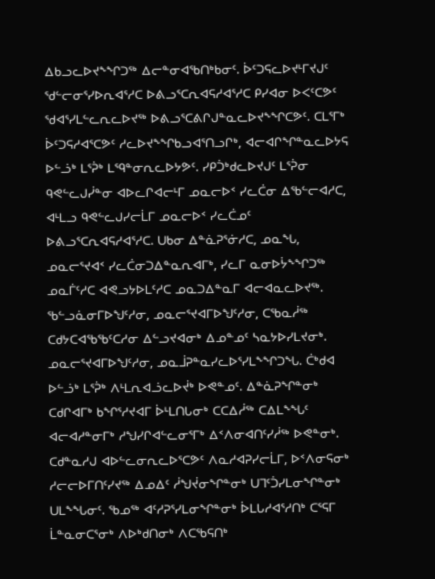ᐃᑲᓗᓚᐅᔪᖕᖏᑐᖅ ᐃᓕᓐᓂᐊᖃᑎᒃᑲᓂᑦ. ᐆᑦᑐᕋᓚᐅᔪᒻᒥᔪᒍᑦ ᖁᓪᓕᓂᕐᓯᐅᕆᐊᕐᓱᑕ ᐅᕕᓗᕐᑕᕆᐊᕋᓱᐊᕐᓱᑕ ᑭᓯᐊᓂ ᐅᐸᑦᑕᕗᑦ ᖁᐊᕐᓯᒪᓪᓚᕆᓚᐅᔪᖅ ᐅᕕᓗᕐᑕᕕᒋᒍᓐᓇᓚᐅᔪᖕᖏᑕᕗᑦ. ᑕᒪᕐᒥᒃ ᐆᑦᑐᕋᓱᐊᕐᑕᕗᑦ ᓱᓚᐅᔪᖕᖏᑲᓗᐊᕐᑎᓗᒋᒃ, ᐊᓕᐊᒋᖏᓐᓇᓚᐅᔭᕋ ᐅᓪᓘᒃ ᒪᕐᕉᒃ ᒪᙯᓐᓂᕆᓚᐅᔭᕗᑦ. ᓯᑭᑑᒃᑯᓚᐅᔪᒍᑦ ᒪᕐᕉᓂ ᑫᕙᓪᓚᒍᓰᓐᓂ ᐊᐅᓚᒋᐊᓕᒻᒥ ᓄᓇᓕᐅᑉ ᓯᓚᑖᓂ ᐃᖃᓪᓕᐊᓱᑕ, ᐊᒻᒪᓗ ᑫᕙᓪᓚᒍᓯᓕᒫᒥ ᓄᓇᓕᐅᑉ ᓯᓚᑖᓄᑦ ᐅᕕᓗᕐᑕᕆᐊᕋᓱᐊᕐᓱᑕ. ᑌᑲᓂ ᐃᓐᓈᕈᕐᓃᓱᑕ, ᓄᓇᖓ, ᓄᓇᓕᕐᔪᐊᑉ ᓯᓚᑖᓂᑐᐃᓐᓇᕆᐊᒥᒃ, ᓯᓚᒥ ᓇᓂᐅᔮᖕᖏᑐᖅ ᓄᓇᒦᑦᓱᑕ ᐊᕙᓗᔭᐅᒪᑦᓱᑕ ᓄᓇᑐᐃᓐᓇᒥ ᐊᓕᐊᓇᓚᐅᔪᖅ. ᖃᓪᓗᓈᓂᒥᐅᖑᑦᓱᓂ, ᓄᓇᓕᕐᔪᐊᒥᐅᖑᑦᓱᓂ, ᑕᖃᓇᓲᖅ ᑕᑯᔭᑕᐊᖃᖃᑦᑕᓱᓂ ᐃᓪᓗᔪᐊᓂᒃ ᐃᓄᓐᓄᑦ ᓴᓇᔭᐅᓯᒪᔪᓂᒃ. ᓄᓇᓕᕐᔪᐊᒥᐅᖑᑦᓱᓂ, ᓄᓇᒨᕈᓐᓇᓯᓚᐅᕐᓯᒪᖕᖏᑐᖓ. ᑖᒃᑯᐊ ᐅᓪᓘᒃ ᒪᕐᕉᒃ ᐱᒻᒪᕆᐊᓘᓚᐅᔫᒃ ᐅᕙᓐᓄᑦ. ᐃᓐᓈᕈᖏᓐᓂᒃ ᑕᑯᒋᐊᒥᒃ ᑲᖏᕐᓱᔪᐊᒥ ᐆᒻᒪᑎᒐᓂᒃ ᑕᑕᐃᓲᖅ ᑕᐃᒪᖕᖓᑦ ᐊᓕᐊᓱᓐᓂᒥᒃ ᓱᖑᓯᒋᐊᓪᓚᓂᕐᒥᒃ ᐃᑉᐱᓂᐊᑎᑦᓯᓲᖅ ᐅᕙᓐᓂᒃ.
ᑕᑯᓐᓇᓱᒍ ᐊᐅᓪᓚᓂᕆᓚᐅᕐᑕᕗᑦ ᐱᓇᓱᐊᕈᓯᓕᒫᒥ, ᐅᑉᐱᓂᕋᓂᒃ ᓱᓕᓕᐅᒥᑎᑦᓯᔪᖅ ᐃᓄᐃᑦ ᓲᖑᔫᓂᖏᓐᓂᒃ ᑌᒣᑦᑑᓯᒪᓂᖏᓐᓂᒃ ᑌᒪᖕᖓᓂᑦ. ᖃᓄᖅ ᐊᑦᓱᕈᕐᓯᒪᓂᖏᓐᓂᒃ ᐆᒪᒐᓱᐊᕐᓱᑎᒃ ᑕᕐᕋᒥ ᒫᓐᓇᓂᑕᕐᓂᒃ ᐱᐅᒃᑯᑎᓂᒃ ᐱᑕᖃᕋᑎᒃ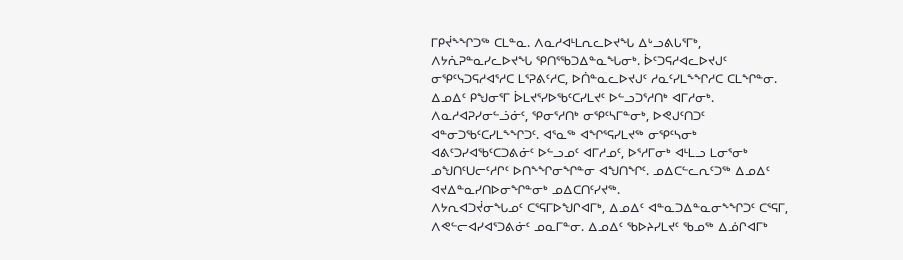ᒥᑭᔫᖕᖏᑐᖅ ᑕᒪᓐᓇ. ᐱᓇᓱᐊᒻᒪᕆᓚᐅᔪᖓ ᐃᒡᓗᕕᒐᕐᒥᒃ, ᐱᔭᕇᕈᓐᓇᓯᓚᐅᔪᖓ ᕿᑎᕐᖃᑐᐃᓐᓇᖓᓂᒃ. ᐆᑦᑐᕋᓱᐊᓚᐅᔪᒍᑦ ᓂᕿᑦᓭᑐᕋᓱᐊᕐᓱᑕ ᒪᕐᕈᕕᑦᓱᑕ, ᐅᑏᓐᓇᓚᐅᔪᒍᑦ ᓱᓇᑦᓯᒪᖕᖏᓱᑕ ᑕᒪᖏᓐᓂ. ᐃᓄᐃᑦ ᑭᖑᓂᕐᒥ ᐆᒪᔪᕐᓯᐅᖃᑦᑕᓯᒪᔪᑦ ᐅᓪᓗᑐᕐᓱᑎᒃ ᐊᒥᓱᓂᒃ. ᐱᓇᓱᐊᕈᓯᓂᓪᓘᓃᑦ, ᕿᓂᕐᓱᑎᒃ ᓂᕿᑦᓴᒥᓐᓂᒃ, ᐅᕙᒍᑦᑎᑐᑦ ᐊᓐᓂᑐᖃᑦᑕᓯᒪᖕᖏᑐᑦ. ᐊᕐᓇᖅ ᐊᖏᕐᕋᓯᒪᔪᖅ ᓂᕿᑦᓴᓂᒃ ᐊᕕᑦᑐᓯᐊᖃᑦᑕᑐᕕᓃᑦ ᐅᓪᓗᓄᑦ ᐊᒥᓱᓄᑦ, ᐅᕐᓱᒥᓂᒃ ᐊᒻᒪᓗ ᒪᓂᕐᓂᒃ ᓄᖑᑎᑦᑌᓕᑦᓱᒋᑦ ᐅᑎᖕᖏᓂᖏᓐᓂ ᐊᖑᑎᖏᑦ. ᓄᐃᑕᓪᓚᕆᑦᑐᖅ ᐃᓄᐃᑦ ᐊᔪᐃᓐᓇᓯᑎᐅᓂᖏᓐᓂᒃ ᓄᐃᑕᑎᑦᓯᔪᖅ.
ᐱᔭᕆᐊᑐᔫᓂᖓᓄᑦ ᑕᕐᕋᒥᐅᖑᒋᐊᒥᒃ, ᐃᓄᐃᑦ ᐊᓐᓇᑐᐃᓐᓇᓂᖕᖏᑐᑦ ᑕᕐᕋᒥ, ᐱᕙᓪᓕᐊᓯᐊᕐᑐᕕᓃᑦ ᓄᓇᒥᓐᓂ. ᐃᓄᐃᑦ ᖃᐅᔨᓯᒪᔪᑦ ᖃᓄᖅ ᐃᓅᒋᐊᒥᒃ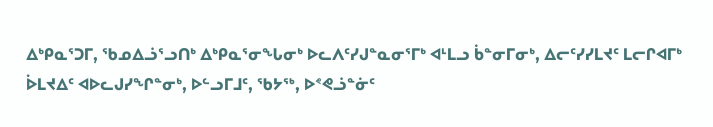ᐃᒃᑭᓇᕐᑐᒥ, ᖃᓄᐃᓘᕐᓗᑎᒃ ᐃᒃᑭᓇᕐᓂᖓᓂᒃ ᐅᓚᐱᑦᓯᒍᓐᓇᓂᕐᒥᒃ ᐊᒻᒪᓗ ᑳᓐᓂᒥᓂᒃ, ᐃᓕᑦᓯᓯᒪᔪᑦ ᒪᓕᒋᐊᒥᒃ ᐆᒪᔪᐃᑦ ᐊᐅᓚᒍᓯᖏᓐᓂᒃ, ᐅᓪᓗᒥᒧᑦ, ᖃᔭᖅ, ᐅᕝᕙᓘᓐᓃᑦ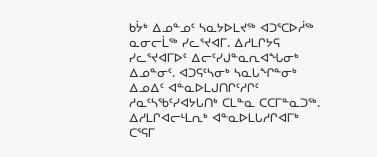ᑲᔮᒃ ᐃᓄᓐᓄᑦ ᓴᓇᔭᐅᒪᔪᖅ ᐊᑐᕐᑕᐅᓲᖅ ᓇᓂᓕᒫᖅ ᓯᓚᕐᔪᐊᒥ. ᐃᓱᒪᒋᔭᕋ ᓯᓚᕐᔪᐊᒥᐅᑦ ᐃᓕᑦᓯᒍᓐᓇᕆᐊᖓᓂᒃ ᐃᓄᓐᓂᑦ. ᐊᑐᕋᑦᓴᓂᒃ ᓴᓇᒐᖏᓐᓂᒃ ᐃᓄᐃᑦ ᐊᓐᓇᐅᒪᒍᑎᒋᑦᓱᒋᑦ ᓱᓇᑦᓴᖃᑦᓯᐊᔭᒐᑎᒃ ᑕᒪᓐᓇ ᑕᑕᒥᓐᓇᑐᖅ. ᐃᓱᒪᒋᐊᓕᒻᒪᕆᒃ ᐊᓐᓇᐅᒪᒐᓱᒋᐊᒥᒃ ᑕᕐᕋᒥ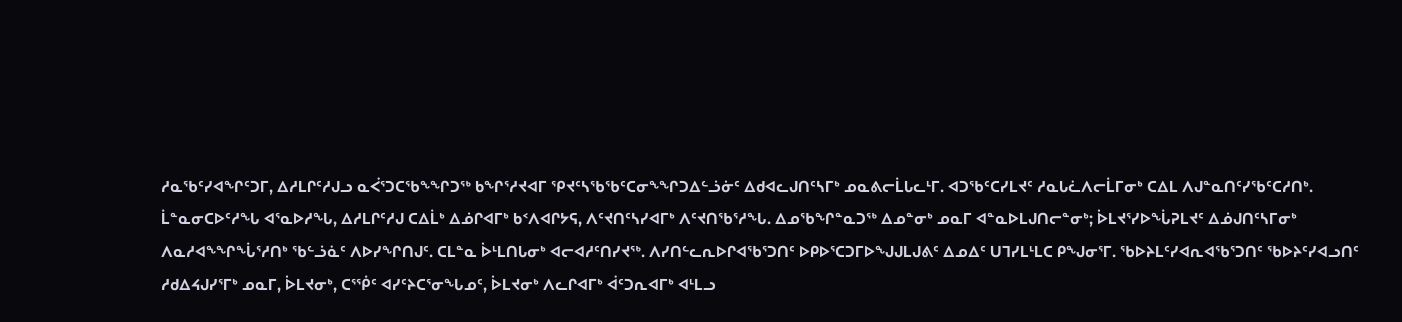ᓱᓇᖃᑦᓯᐊᖏᑦᑐᒥ, ᐃᓱᒪᒋᑦᓱᒍᓗ ᓇᐹᕐᑐᑕᖃᖕᖏᑐᖅ ᑲᖏᕐᓱᔪᐊᒥ ᕿᔪᑦᓴᖃᖃᑦᑕᓂᖕᖏᑐᐃᓪᓘᓃᑦ ᐃᑯᐊᓚᒍᑎᑦᓴᒥᒃ ᓄᓇᕕᓕᒫᒐᓚᒻᒥ. ᐊᑐᖃᑦᑕᓯᒪᔪᑦ ᓱᓇᒐᓛᐱᓕᒫᒥᓂᒃ ᑕᐃᒪ ᐱᒍᓐᓇᑎᑦᓯᖃᑦᑕᓱᑎᒃ.
ᒫᓐᓇᓂᑕᐅᑦᓱᖓ ᐊᕐᓇᐅᓱᖓ, ᐃᓱᒪᒋᑦᓱᒍ ᑕᐃᒫᒃ ᐃᓅᒋᐊᒥᒃ ᑲᑉᐱᐊᒋᔭᕋ, ᐱᑦᔪᑎᑦᓴᓯᐊᒥᒃ ᐱᑦᔪᑎᖃᕐᓱᖓ. ᐃᓄᖃᖏᓐᓇᑐᖅ ᐃᓄᓐᓂᒃ ᓄᓇᒥ ᐊᓐᓇᐅᒪᒍᑎᓕᓐᓂᒃ; ᐆᒪᔪᕐᓯᐅᖔᕈᒪᔪᑦ ᐃᓅᒍᑎᑦᓴᒥᓂᒃ ᐱᓇᓱᐊᖕᖏᖔᕐᓱᑎᒃ ᖃᓪᓘᓈᑦ ᐱᐅᓯᖏᑎᒍᑦ. ᑕᒪᓐᓇ ᐆᒻᒪᑎᒐᓂᒃ ᐊᓕᐊᓱᑦᑎᓯᔪᖅ. ᐱᓯᑎᓪᓚᕆᐅᒋᐊᖃᕐᑐᑎᑦ ᐅᑭᐅᕐᑕᑐᒥᐅᖑᒍᒪᒍᕕᑦ ᐃᓄᐃᑦ ᑌᒣᓯᒪᒻᒪᑕ ᑭᖑᓂᕐᒥ. ᖃᐅᔨᒪᑦᓯᐊᕆᐊᖃᕐᑐᑎᑦ ᖃᐅᔨᑦᓯᐊᓗᑎᑦ ᓱᑯᐃᔦᒍᓯᕐᒥᒃ ᓄᓇᒥ, ᐆᒪᔪᓂᒃ, ᑕᕐᖀᑦ ᐊᓯᑦᔨᑕᕐᓂᖓᓄᑦ, ᐆᒪᔪᓂᒃ ᐱᓚᒋᐊᒥᒃ ᐋᑦᑐᕆᐊᒥᒃ ᐊᒻᒪᓗ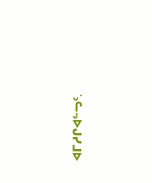ᐊᒥᓱᒋᐊᓪᓓᑦ.